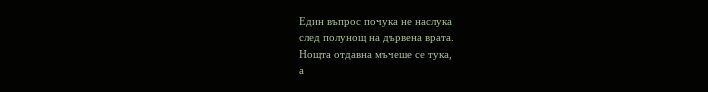Един въпрос почука не наслука
след полунощ на дървена врата.
Нощта отдавна мъчеше се тука,
а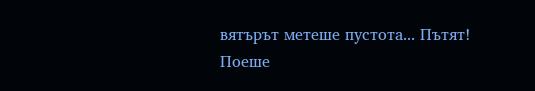вятърът метеше пустота... Пътят!
Поеше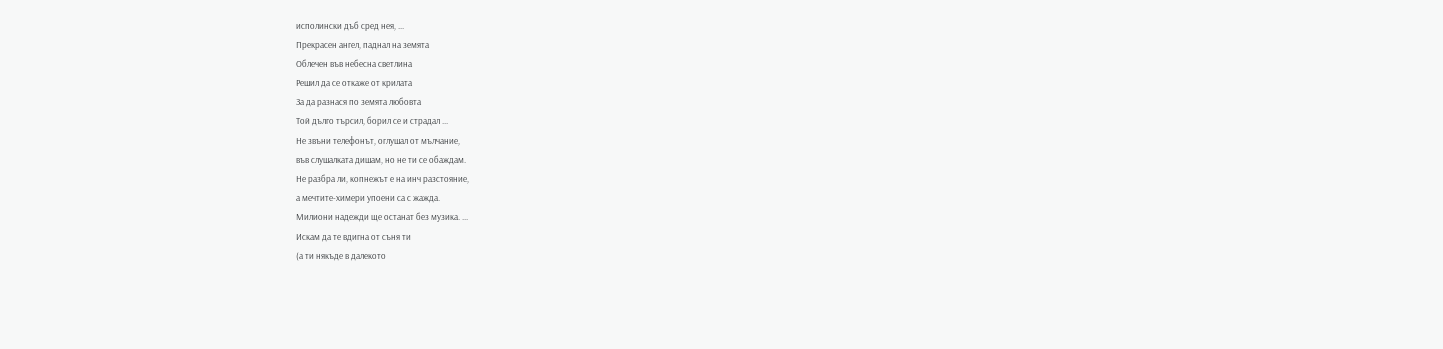исполински дъб сред нея, ...
Прекрасен ангел, паднал на земята
Облечен във небесна светлина
Решил да се откаже от крилата
За да разнася по земята любовта
Той дълго търсил, борил се и страдал ...
Не звъни телефонът, оглушал от мълчание,
във слушалката дишам, но не ти се обаждам.
Не разбра ли, копнежът е на инч разстояние,
а мечтите-химери упоени са с жажда.
Милиони надежди ще останат без музика. ...
Искам да те вдигна от съня ти
(а ти някъде в далекото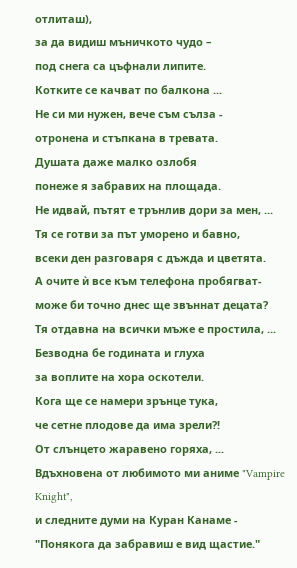отлиташ),
за да видиш мъничкото чудо –
под снега са цъфнали липите.
Котките се качват по балкона ...
Не си ми нужен, вече съм сълза -
отронена и стъпкана в тревата.
Душата даже малко озлобя
понеже я забравих на площада.
Не идвай, пътят е трънлив дори за мен, ...
Тя се готви за път уморено и бавно,
всеки ден разговаря с дъжда и цветята.
А очите ѝ все към телефона пробягват-
може би точно днес ще звъннат децата?
Тя отдавна на всички мъже е простила, ...
Безводна бе годината и глуха
за воплите на хора оскотели.
Кога ще се намери зрънце тука,
че сетне плодове да има зрели?!
От слънцето жаравено горяха, ...
Вдъхновена от любимото ми аниме "Vampire Knight",
и следните думи на Куран Канаме - "Понякога да забравиш е вид щастие."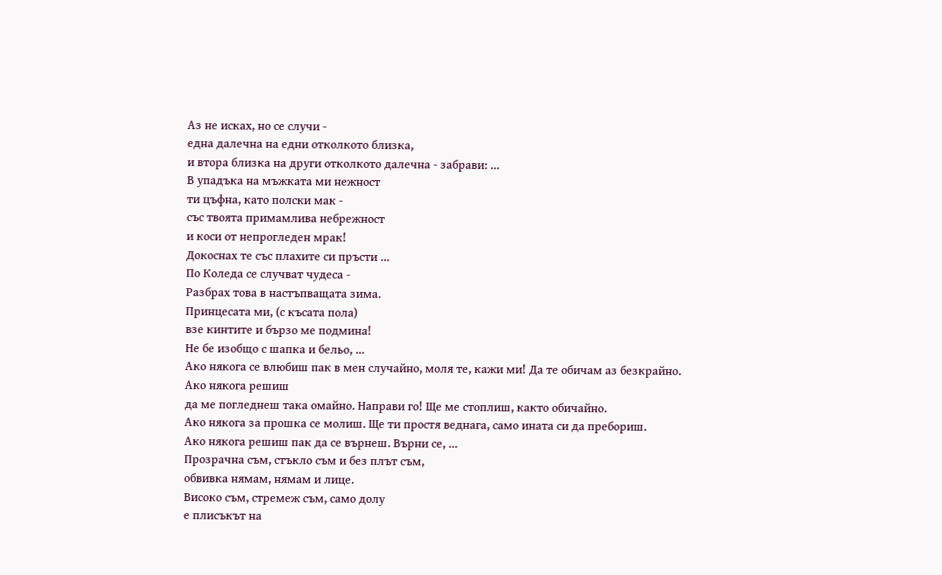Аз не исках, но се случи -
една далечна на едни отколкото близка,
и втора близка на други отколкото далечна - забрави: ...
В упадъка на мъжката ми нежност
ти цъфна, като полски мак -
със твоята примамлива небрежност
и коси от непрогледен мрак!
Докоснах те със плахите си пръсти ...
По Коледа се случват чудеса -
Разбрах това в настъпващата зима.
Принцесата ми, (с късата пола)
взе кинтите и бързо ме подмина!
Не бе изобщо с шапка и бельо, ...
Ако някога се влюбиш пак в мен случайно, моля те, кажи ми! Да те обичам аз безкрайно.
Ако някога решиш
да ме погледнеш така омайно. Направи го! Ще ме стоплиш, както обичайно.
Ако някога за прошка се молиш. Ще ти простя веднага, само ината си да пребориш.
Ако някога решиш пак да се върнеш. Върни се, ...
Прозрачна съм, стъкло съм и без плът съм,
обвивка нямам, нямам и лице.
Високо съм, стремеж съм, само долу
е плисъкът на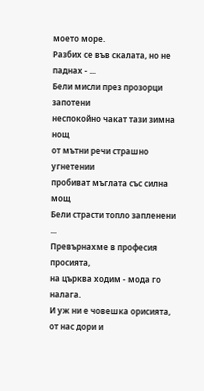моето море.
Разбих се във скалата, но не паднах - ...
Бели мисли през прозорци запотени
неспокойно чакат тази зимна нощ
от мътни речи страшно угнетении
пробиват мъглата със силна мощ
Бели страсти топло запленени ...
Превърнахме в професия просията,
на църква ходим - мода го налага.
И уж ни е човешка орисията,
от нас дори и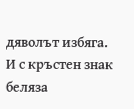дяволът избяга.
И с кръстен знак беляза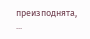преизподнята, ...